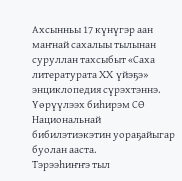Ахсынньы 17 күнүгэр аан маҥнай сахалыы тылынан суруллан тахсыбыт «Саха литературата XX үйэҕэ» энциклопедия сүрэхтэннэ. Үөрүүлээх биһирэм СӨ Национальнай бибилэтиэкэтин уораҕайыгар буолан ааста.
Тэрээһиҥҥэ тыл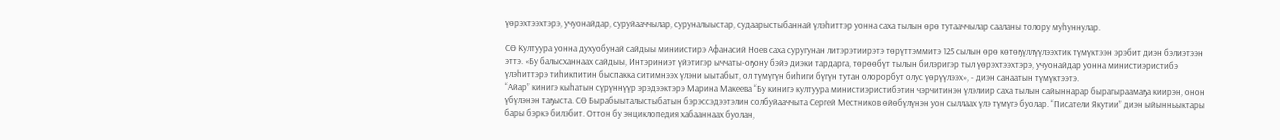үөрэхтээхтэрэ, учуонайдар, суруйааччылар, суруналыыстар, судаарыстыбаннай үлэһиттэр уонна саха тылын өрө тутааччылар сааланы толору муһуннулар.

СӨ Култуура уонна духуобунай сайдыы миниистирэ Афанасий Ноев саха суругунан литэрэтиирэтэ төрүттэммитэ 125 сылын өрө көтөҕүллүүлээхтик түмүктээн эрэбит диэн бэлиэтээн эттэ. «Бу балысханнаах сайдыы, Интэриниэт үйэтигэр ыччаты-оҕону бэйэ диэки тардарга, төрөөбүт тылын билэригэр тыл үөрэхтээхтэрэ, учуонайдар уонна министиэристибэ үлэһиттэрэ тиһикпитин быспакка ситимнээх үлэни ыытабыт, ол түмүгүн биһиги бүгүн тутан олорорбут олус үөрүүлээх», - диэн санаатын түмүктээтэ.
“Айар” кинигэ кыһатын сүрүннүүр эрэдээктэрэ Марина Макеева “Бу кинигэ култуура министиэристибэтин чэрчитинэн үлэлиир саха тылын сайыннарар бырагыраамаҕа киирэн, онон үбүлэнэн таҕыста. СӨ Бырабыыталыстыбатын бэрэссэдээтэлин солбуйааччыта Сергей Местников өйөбүлүнэн уон сыллаах үлэ түмүгэ буолар. “Писатели Якутии” диэн ыйынньыктары бары бэркэ билэбит. Оттон бу энциклопедия хабааннаах буолан,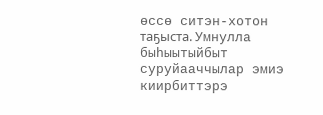өссө ситэн-хотон таҕыста. Умнулла быһыытыйбыт суруйааччылар эмиэ киирбиттэрэ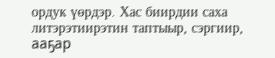ордук үөрдэр. Хас биирдии саха литэрэтиирэтин таптыыр, сэргиир, ааҕар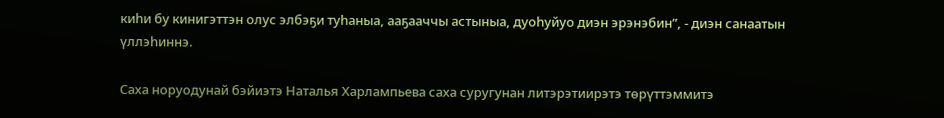киһи бу кинигэттэн олус элбэҕи туһаныа, ааҕааччы астыныа, дуоһуйуо диэн эрэнэбин”, - диэн санаатын үллэһиннэ.

Саха норуодунай бэйиэтэ Наталья Харлампьева саха суругунан литэрэтиирэтэ төрүттэммитэ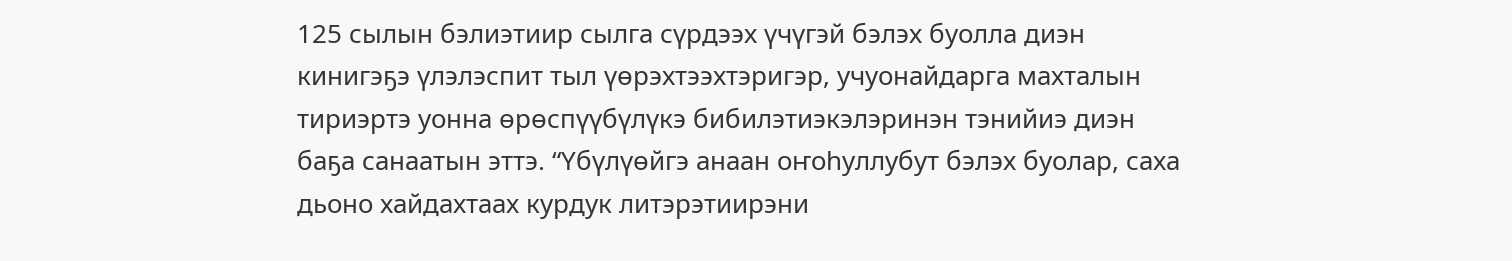125 сылын бэлиэтиир сылга сүрдээх үчүгэй бэлэх буолла диэн кинигэҕэ үлэлэспит тыл үөрэхтээхтэригэр, учуонайдарга махталын тириэртэ уонна өрөспүүбүлүкэ бибилэтиэкэлэринэн тэнийиэ диэн баҕа санаатын эттэ. “Үбүлүөйгэ анаан оҥоһуллубут бэлэх буолар, саха дьоно хайдахтаах курдук литэрэтиирэни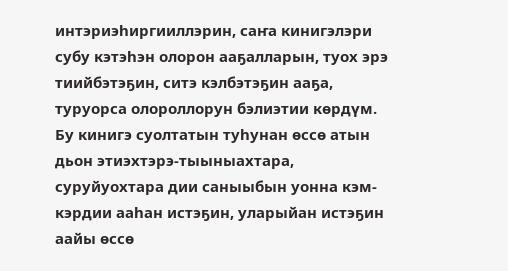интэриэһиргииллэрин, саҥа кинигэлэри субу кэтэһэн олорон ааҕалларын, туох эрэ тиийбэтэҕин, ситэ кэлбэтэҕин ааҕа, туруорса олороллорун бэлиэтии көрдүм. Бу кинигэ суолтатын туһунан өссө атын дьон этиэхтэрэ-тыыныахтара, суруйуохтара дии саныыбын уонна кэм-кэрдии ааһан истэҕин, уларыйан истэҕин аайы өссө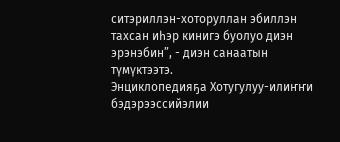ситэриллэн-хоторуллан эбиллэн тахсан иһэр кинигэ буолуо диэн эрэнэбин”, - диэн санаатын түмүктээтэ.
Энциклопедияҕа Хотугулуу-илиҥҥи бэдэрээссийэлии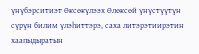үнүбэрситиэт Өксөкүлээх Өлөксөй үнүстүүтүн сүрүн билим үлэһиттэрэ, саха литэрэтиирэтин хаапыдыратын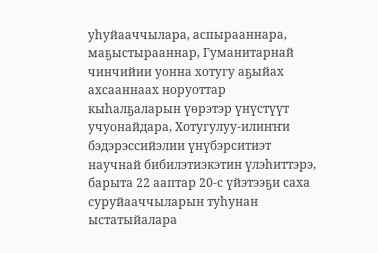уһуйааччылара, аспырааннара, маҕыстырааннар, Гуманитарнай чинчийии уонна хотугу аҕыйах ахсааннаах норуоттар кыһалҕаларын үөрэтэр үнүстүүт учуонайдара, Хотугулуу-илиҥҥи бэдэрэссийэлии үнүбэрситиэт научнай бибилэтиэкэтин үлэһиттэрэ, барыта 22 ааптар 20-с үйэтээҕи саха суруйааччыларын туһунан ыстатыйалара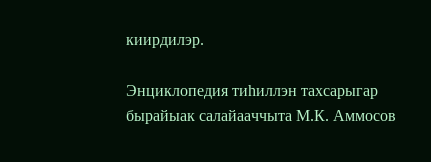киирдилэр.

Энциклопедия тиһиллэн тахсарыгар бырайыак салайааччыта М.К. Аммосов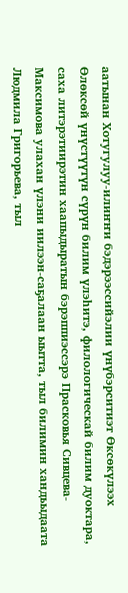аатынан Хотугулуу-илиҥҥи бэдэрээссийэлии үнүбэрситиэт Өксөкүлээх Өлөксөй үнүстүүтүн сүрүн билим үлэһитэ, филологическай билим дуоктара, саха литэрэтиирэтин хаапыдыратын бэрэппиэссэрэ Прасковья Сивцева-Максимова улахан үлэни иилээн-саҕалаан ыытта, тыл билимин хандьыдаата Людмила Григорьева, тыл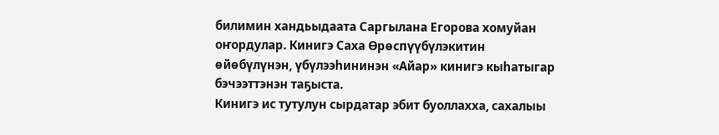билимин хандьыдаата Саргылана Егорова хомуйан оҥордулар. Кинигэ Саха Өрөспүүбүлэкитин өйөбүлүнэн, үбүлээһининэн «Айар» кинигэ кыһатыгар бэчээттэнэн таҕыста.
Кинигэ ис тутулун сырдатар эбит буоллахха, сахалыы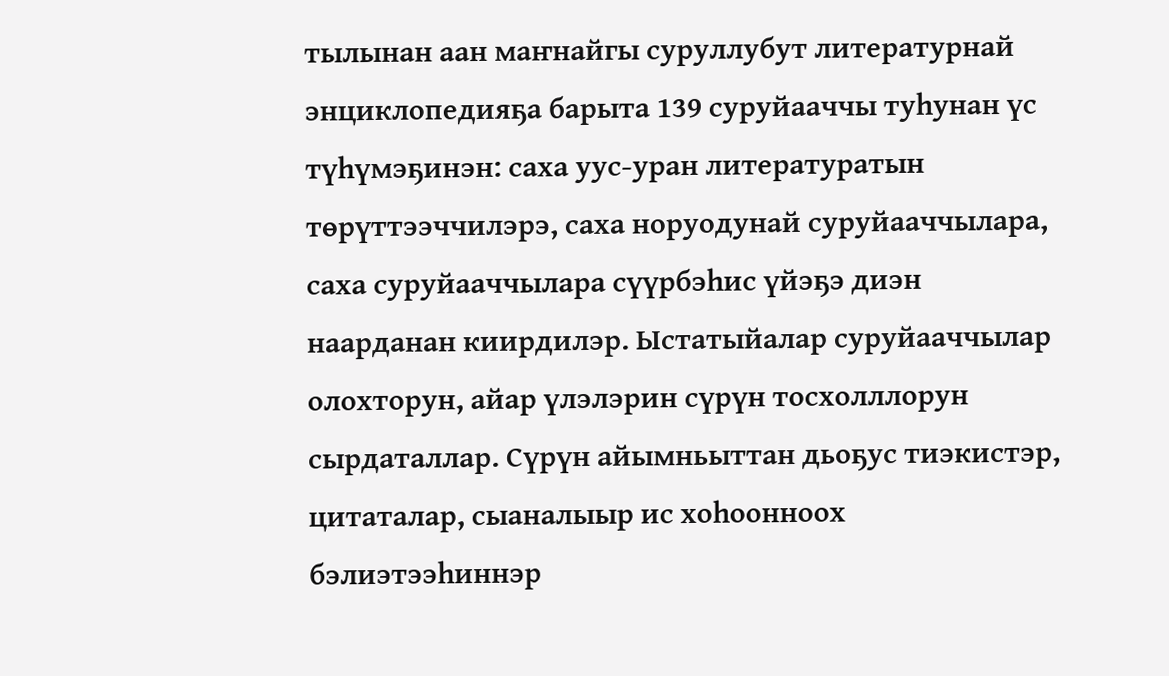тылынан аан маҥнайгы суруллубут литературнай энциклопедияҕа барыта 139 суруйааччы туһунан үс түһүмэҕинэн: саха уус-уран литературатын төрүттээччилэрэ, саха норуодунай суруйааччылара, саха суруйааччылара сүүрбэһис үйэҕэ диэн наарданан киирдилэр. Ыстатыйалар суруйааччылар олохторун, айар үлэлэрин сүрүн тосхолллорун сырдаталлар. Сүрүн айымньыттан дьоҕус тиэкистэр, цитаталар, сыаналыыр ис хоһоонноох бэлиэтээһиннэр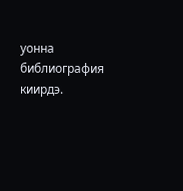уонна библиография киирдэ.